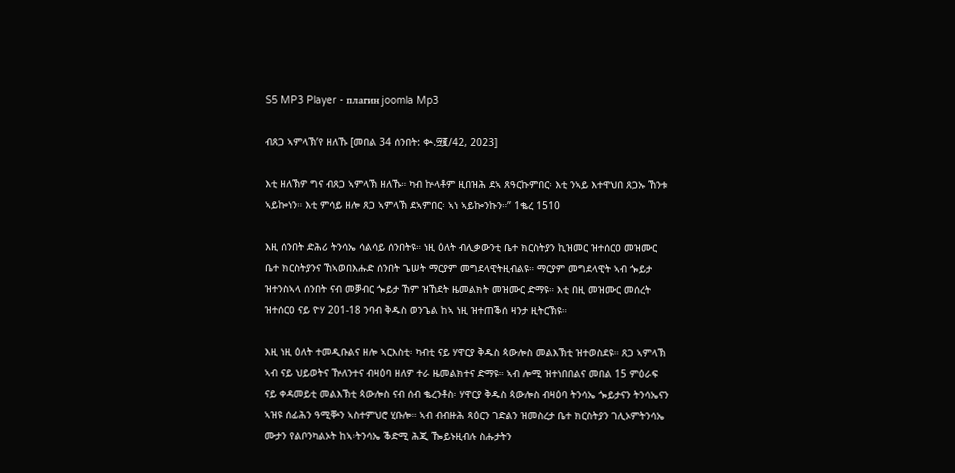S5 MP3 Player - плагин joomla Mp3

ብጸጋ ኣምላኽ’የ ዘለኹ [መበል 34 ሰንበት: ቊ.፵፪/42, 2023]

እቲ ዘለኽዎ ግና ብጸጋ ኣምላኽ ዘለኹ። ካብ ኵላቶም ዚበዝሕ ደኣ ጸዓርኩምበር፡ እቲ ንኣይ እተዋህበ ጸጋኡ ኸንቱ ኣይኰነን። እቲ ምሳይ ዘሎ ጸጋ ኣምላኽ ደኣምበር፡ ኣነ ኣይኰንኩን።” 1ቈረ 1510

እዚ ሰንበት ድሕሪ ትንሳኤ ሳልሳይ ሰንበትዩ። ነዚ ዕለት ብሊቃውንቲ ቤተ ክርስትያን ኪዝመር ዝተሰርዐ መዝሙር ቤተ ክርስትያንና ኸኣወበእሑድ ሰንበት ጌሠት ማርያም መግደላዊትዚብልዩ። ማርያም መግደላዊት ኣብ ጐይታ ዝተንስኣላ ሰንበት ናብ መቓብር ጐይታ ኸም ዝኸደት ዜመልክት መዝሙር ድማዩ። እቲ በዚ መዝሙር መሰረት ዝተሰርዐ ናይ ዮሃ 201-18 ንባብ ቅዱስ ወንጌል ከኣ ነዚ ዝተጠቕሰ ዛንታ ዚትርኽዩ።

እዚ ነዚ ዕለት ተመዲቡልና ዘሎ ኣርእስቲ፡ ካብቲ ናይ ሃዋርያ ቅዱስ ጳውሎስ መልእኽቲ ዝተወስደዩ። ጸጋ ኣምላኽ ኣብ ናይ ህይወትና ዅለንተና ብዛዕባ ዘለዎ ተራ ዜመልክተና ድማዩ። ኣብ ሎሚ ዝተነበበልና መበል 15 ምዕራፍ ናይ ቀዳመይቲ መልእኽቲ ጳውሎስ ናብ ሰብ ቈረንቶስ፡ ሃዋርያ ቅዱስ ጳውሎስ ብዛዕባ ትንሳኤ ጐይታናን ትንሳኤናን ኣዝዩ ሰፊሕን ዓሚቝን ኣስተምህሮ ሂቡሎ። ኣብ ብብዙሕ ጻዕርን ገድልን ዝመስረታ ቤተ ክርስትያን ገሊኦምትንሳኤ ሙታን የልቦንካልኦት ከኣ፡ትንሳኤ ቕድሚ ሕጂ ዀይኑዚብሉ ስሑታትን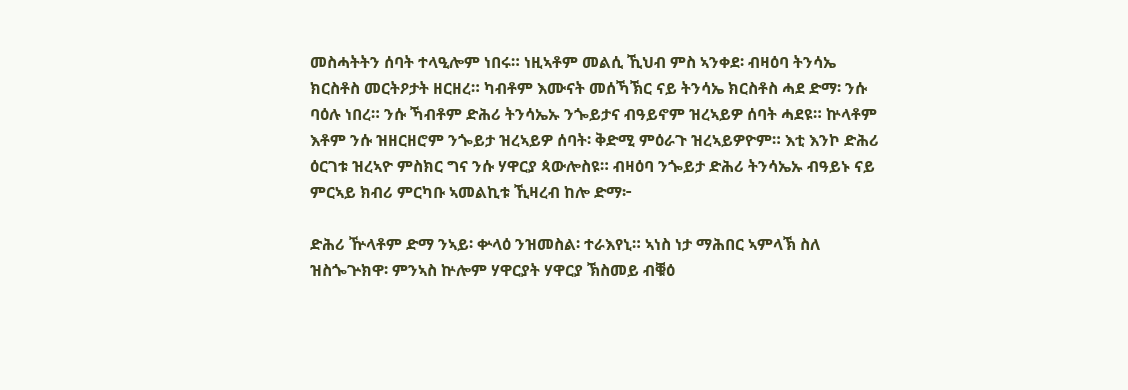መስሓትትን ሰባት ተላዒሎም ነበሩ። ነዚኣቶም መልሲ ኺህብ ምስ ኣንቀደ፡ ብዛዕባ ትንሳኤ ክርስቶስ መርትዖታት ዘርዘረ። ካብቶም እሙናት መሰኻኽር ናይ ትንሳኤ ክርስቶስ ሓደ ድማ፡ ንሱ ባዕሉ ነበረ። ንሱ ኻብቶም ድሕሪ ትንሳኤኡ ንጐይታና ብዓይኖም ዝረኣይዎ ሰባት ሓደዩ። ኵላቶም እቶም ንሱ ዝዘርዘሮም ንጐይታ ዝረኣይዎ ሰባት፡ ቅድሚ ምዕራጉ ዝረኣይዎዮም። እቲ እንኮ ድሕሪ ዕርገቱ ዝረኣዮ ምስክር ግና ንሱ ሃዋርያ ጳውሎስዩ። ብዛዕባ ንጐይታ ድሕሪ ትንሳኤኡ ብዓይኑ ናይ ምርኣይ ክብሪ ምርካቡ ኣመልኪቱ ኺዛረብ ከሎ ድማ፦

ድሕሪ ዅላቶም ድማ ንኣይ፡ ቍላዕ ንዝመስል፡ ተራእየኒ። ኣነስ ነታ ማሕበር ኣምላኽ ስለ ዝስጐጕክዋ፡ ምንኣስ ኵሎም ሃዋርያት ሃዋርያ ኽስመይ ብቑዕ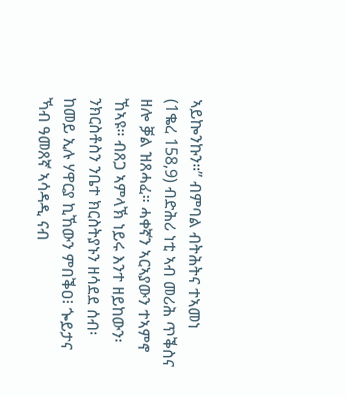ኣይኰንኩን።” ብምባል ብትሕትና ተኣመነ (1ቈረ 158,9) ብድሕሪ ነቲ ኣብ መሪሕ ጥቕስና ዘሎ ቓል ዝጸሓፈ። ሓቀኛን ኣርኣያውን ተኣምኖ ኸኣዩ። ብጸጋ ኣምላኽ ነይሩ እንተ ዘይከውን፡ ንክርስቶስን ንቤተ ክርስትያኑን ዘሳደደ ሰብ፡ ከመይ ኢሉ ሃዋርያ ኪኸውን ምበቕዐ፧ ጐይታና ኻብ ዓመጸኛ ኣሳዳዲ ናብ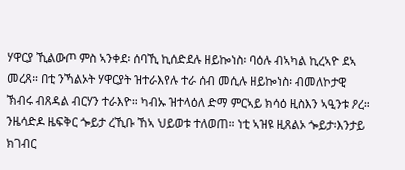ሃዋርያ ኺልውጦ ምስ ኣንቀደ፡ ሰባኺ ኪሰድደሉ ዘይኰነስ፡ ባዕሉ ብኣካል ኪረኣዮ ደኣ መረጸ። በቲ ንኻልኦት ሃዋርያት ዝተራእየሉ ተራ ሰብ መሲሉ ዘይኰነስ፡ ብመለኮታዊ ኽብሩ ብጸዳል ብርሃን ተራእዮ። ካብኡ ዝተላዕለ ድማ ምርኣይ ክሳዕ ዚስእን ኣዒንቱ ዖረ። ንዜሳድዶ ዜፍቅር ጐይታ ረኺቡ ኸኣ ህይወቱ ተለወጠ። ነቲ ኣዝዩ ዚጸልኦ ጐይታ፡እንታይ ክገብር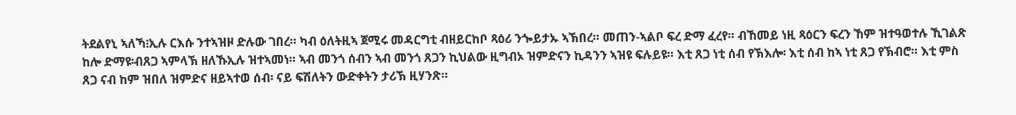ትደልየኒ ኣለኻ፧ኢሉ ርእሱ ንተኣዝዞ ድሉው ገበረ። ካብ ዕለትዚኣ ጀሚሩ መዳርግቲ ብዘይርከቦ ጻዕሪ ንጐይታኡ ኣኽበረ። መጠን-ኣልቦ ፍረ ድማ ፈረየ። ብኸመይ ነዚ ጻዕርን ፍረን ኸም ዝተዓወተሉ ኺገልጽ ከሎ ድማዩ፡ብጸጋ ኣምላኽ ዘለኹኢሉ ዝተኣመነ። ኣብ መንጎ ሰብን ኣብ መንጎ ጸጋን ኪህልው ዚግብኦ ዝምድናን ኪዳንን ኣዝዩ ፍሉይዩ። እቲ ጸጋ ነቲ ሰብ የኽእሎ፡ እቲ ሰብ ከኣ ነቲ ጸጋ የኽብሮ። እቲ ምስ ጸጋ ናብ ከም ዝበለ ዝምድና ዘይኣተወ ሰብ፡ ናይ ፍሽለትን ውድቀትን ታሪኽ ዚሃንጽ።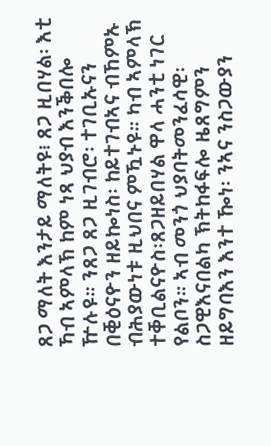ጸጋ ማለት እንታይ ማለትዩ፧ ጸጋ ዚበሃል፡ እቲ ኻብ ኣምላኽ ከም ነጻ ህያብ እንቕበሎ ዅሉዩ። ንጸጋ ጸጋ ዚገብሮ፡ ተገቢኡናን በቒዕናዮን ዘይኰነስ፡ ከይተገብኣና ብኸምኡ ብሕያውነቱ ዚህበና ምዃኑዩ። ካብ ኣምላኽ ተቐቢልናዮስ፡ጸጋዘይበሃል ዋላ ሓንቲ ነገር የልቦን። ኣብ መንጎ ህያባትመንፈሳዊ፡ ስጋዊእናበልካ ኽትከፋፍሎ ዜጸግምን ዘይግባእን እንተ ዀነ፡ ንኣና ንስጋውያን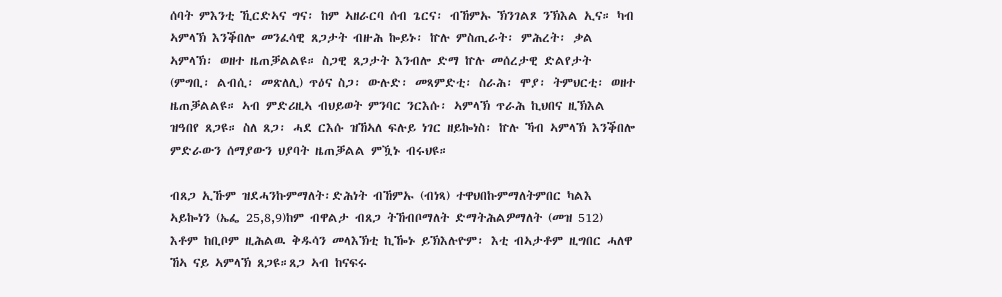ሰባት ምእንቲ ኺርድኣና ግና፡ ከም ኣዘራርባ ሰብ ጌርና፡ ብኸምኡ ኽንገልጾ ንኽእል ኢና። ካብ ኣምላኽ እንቕበሎ መንፈሳዊ ጸጋታት ብዙሕ ኰይኑ፡ ኵሉ ምስጢራት፡ ምሕረት፡ ቃል ኣምላኽ፡ ወዘተ ዜጠቓልልዩ። ስጋዊ ጸጋታት እንብሎ ድማ ኵሉ መሰረታዊ ድልየታት (ምግቢ፡ ልብሲ፡ መጽለሊ) ጥዕና ስጋ፡ ውሉድ፡ መጻምድቲ፡ ስራሕ፡ ሞያ፡ ትምህርቲ፡ ወዘተ ዜጠቓልልዩ። ኣብ ምድሪዚኣ ብህይወት ምንባር ንርእሱ፡ ኣምላኽ ጥራሕ ኪህበና ዚኽእል ዝዓበየ ጸጋዩ። ስለ ጸጋ፡ ሓደ ርእሱ ዝኸኣለ ፍሉይ ነገር ዘይኰነስ፡ ኵሉ ኻብ ኣምላኽ እንቕበሎ ምድራውን ሰማያውን ህያባት ዜጠቓልል ምዃኑ ብሩህዩ።

ብጸጋ ኢኹም ዝደሓንኩምማለት፡ድሕነት ብኸምኡ (ብነጻ) ተዋህበኩምማለትምበር ካልእ ኣይኰነን (ኤፌ 25,8,9)ከም ብዋልታ ብጸጋ ትኸብቦማለት ድማትሕልዎማለት (መዝ 512) እቶም ከቢቦም ዚሕልዉ ቅዱሳን መላእኽቲ ኪዀኑ ይኽእሉዮም፡ እቲ ብኣታቶም ዚግበር ሓለዋ ኸኣ ናይ ኣምላኽ ጸጋዩ።ጸጋ ኣብ ከናፍሩ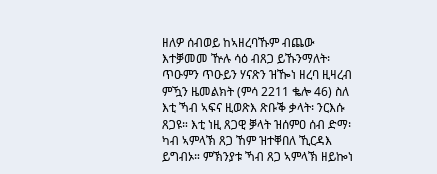ዘለዎ ሰብወይ ከኣዘረባኹም ብጨው እተቓመመ ዅሉ ሳዕ ብጸጋ ይኹንማለት፡ ጥዑምን ጥዑይን ሃናጽን ዝዀነ ዘረባ ዚዛረብ ምዃን ዜመልክት (ምሳ 2211 ቈሎ 46) ስለ እቲ ኻብ ኣፍና ዚወጽእ ጽቡቕ ቃላት፡ ንርእሱ ጸጋዩ። እቲ ነዚ ጸጋዊ ቓላት ዝሰምዐ ሰብ ድማ፡ ካብ ኣምላኽ ጸጋ ኸም ዝተቐበለ ኺርዳእ ይግብኦ። ምኽንያቱ ኻብ ጸጋ ኣምላኽ ዘይኰነ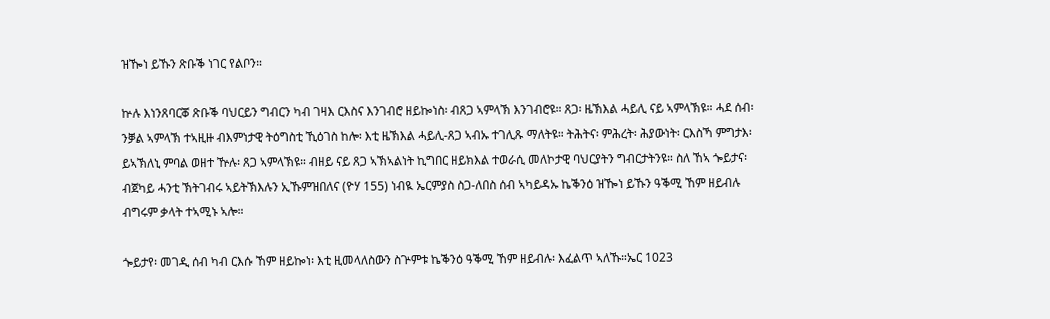ዝዀነ ይኹን ጽቡቕ ነገር የልቦን።

ኵሉ እነንጸባርቖ ጽቡቕ ባህርይን ግብርን ካብ ገዛእ ርእስና እንገብሮ ዘይኰነስ፡ ብጸጋ ኣምላኽ እንገብሮዩ። ጸጋ፡ ዜኽእል ሓይሊ ናይ ኣምላኽዩ። ሓደ ሰብ፡ ንቓል ኣምላኽ ተኣዚዙ ብእምነታዊ ትዕግስቲ ኺዕገስ ከሎ፡ እቲ ዜኽእል ሓይሊ-ጸጋ ኣብኡ ተገሊጹ ማለትዩ። ትሕትና፡ ምሕረት፡ ሕያውነት፡ ርእስኻ ምግታእ፡ ይኣኽለኒ ምባል ወዘተ ዅሉ፡ ጸጋ ኣምላኽዩ። ብዘይ ናይ ጸጋ ኣኽኣልነት ኪግበር ዘይክእል ተወራሲ መለኮታዊ ባህርያትን ግብርታትንዩ። ስለ ኸኣ ጐይታና፡ብጀካይ ሓንቲ ኽትገብሩ ኣይትኽእሉን ኢኹምዝበለና (ዮሃ 155) ነብዪ ኤርምያስ ስጋ-ለበስ ሰብ ኣካይዳኡ ኬቕንዕ ዝዀነ ይኹን ዓቕሚ ኸም ዘይብሉ ብግሩም ቃላት ተኣሚኑ ኣሎ።

ጐይታየ፡ መገዲ ሰብ ካብ ርእሱ ኸም ዘይኰነ፡ እቲ ዚመላለስውን ስጕምቱ ኬቕንዕ ዓቕሚ ኸም ዘይብሉ፡ እፈልጥ ኣለኹ።ኤር 1023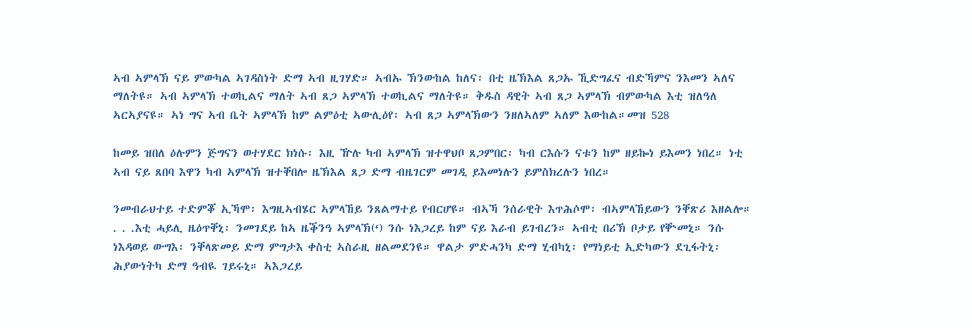ኣብ ኣምላኽ ናይ ምውካል ኣገዳስነት ድማ ኣብ ዚገሃድ። ኣብኡ ኽንውከል ከለና፡ በቲ ዜኽእል ጸጋኡ ኺድግፈና ብድኻምና ንእመን ኣለና ማለትዩ። ኣብ ኣምላኽ ተወኪልና ማለት ኣብ ጸጋ ኣምላኽ ተወኪልና ማለትዩ። ቅዱስ ዳዊት ኣብ ጸጋ ኣምላኽ ብምውካል እቲ ዝለዓለ ኣርኣያናዩ። ኣነ ግና ኣብ ቤት ኣምላኽ ከም ልምዕቲ ኣውሊዕየ፡ ኣብ ጸጋ ኣምላኽውን ንዘለኣለም ኣለም እውከል።መዝ 528

ከመይ ዝበለ ዕሉምን ጅግናን ወተሃደር ክነሱ፡ እዚ ዅሉ ካብ ኣምላኽ ዝተዋህቦ ጸጋምበር፡ ካብ ርእሱን ናቱን ከም ዘይኰነ ይእመን ነበረ። ነቲ ኣብ ናይ ጸበባ እዋን ካብ ኣምላኽ ዝተቐበሎ ዜኽእል ጸጋ ድማ ብዜገርም መገዲ ይእመነሉን ይምስክረሉን ነበረ።

ንመብራህተይ ተድምቖ ኢኻሞ፡ እግዚኣብሄር ኣምላኸይ ንጸልማተይ የብርሆዩ። ብኣኻ ንሰራዊት እጥሕሶሞ፡ ብኣምላኸይውን ንቐጽሪ እዘልሎ። . . .እቲ ሓይሊ ዜዕጥቐኒ፡ ንመገደይ ከኣ ዜቕንዓ ኣምላኽ(‘) ንሱ ነእጋረይ ከም ናይ እራብ ይገብረን። ኣብቲ በሪኽ ቦታይ የቝመኒ። ንሱ ነእዳወይ ውግእ፡ ንቐላጽመይ ድማ ምግታእ ቀስቲ ኣስራዚ ዘልመደንዩ። ዋልታ ምድሓንካ ድማ ሂብካኒ፡ የማነይቲ ኢድካውን ደጊፋትኒ፡ ሕያውነትካ ድማ ዓብዪ ገይሩኒ። ኣእጋረይ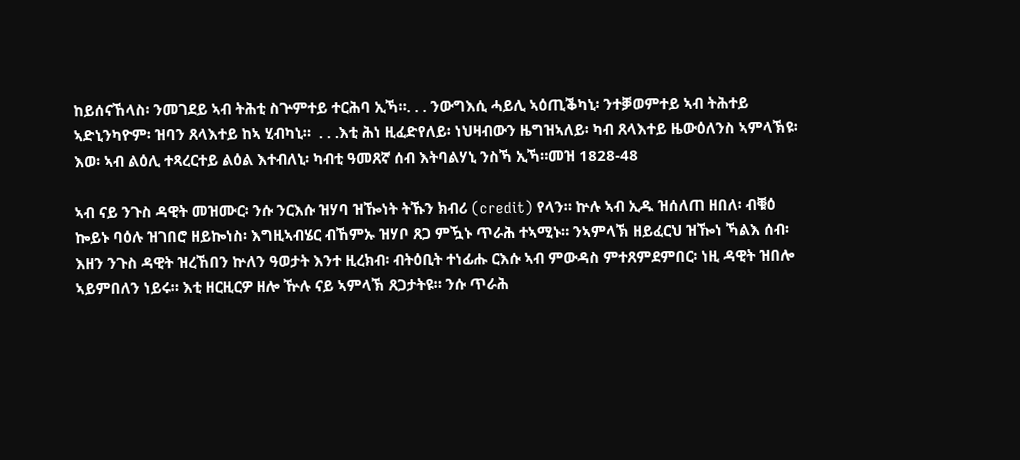ከይሰናኸላስ፡ ንመገደይ ኣብ ትሕቲ ስጕምተይ ተርሕባ ኢኻ።. . . ንውግእሲ ሓይሊ ኣዕጢቕካኒ፡ ንተቓወምተይ ኣብ ትሕተይ ኣድኒንካዮም፡ ዝባን ጸላእተይ ከኣ ሂብካኒ።  . . .እቲ ሕነ ዚፈድየለይ፡ ነህዛብውን ዜግዝኣለይ፡ ካብ ጸላእተይ ዜውዕለንስ ኣምላኽዩ፡ እወ፡ ኣብ ልዕሊ ተጻረርተይ ልዕል እተብለኒ፡ ካብቲ ዓመጸኛ ሰብ እትባልሃኒ ንስኻ ኢኻ።መዝ 1828-48

ኣብ ናይ ንጉስ ዳዊት መዝሙር፡ ንሱ ንርእሱ ዝሃባ ዝዀነት ትኹን ክብሪ (credit) የላን። ኵሉ ኣብ ኢዱ ዝሰለጠ ዘበለ፡ ብቑዕ ኰይኑ ባዕሉ ዝገበሮ ዘይኰነስ፡ እግዚኣብሄር ብኸምኡ ዝሃቦ ጸጋ ምዃኑ ጥራሕ ተኣሚኑ። ንኣምላኽ ዘይፈርህ ዝዀነ ኻልእ ሰብ፡ እዘን ንጉስ ዳዊት ዝረኸበን ኵለን ዓወታት እንተ ዚረክብ፡ ብትዕቢት ተነፊሑ ርእሱ ኣብ ምውዳስ ምተጸምደምበር፡ ነዚ ዳዊት ዝበሎ ኣይምበለን ነይሩ። እቲ ዘርዚርዎ ዘሎ ዅሉ ናይ ኣምላኽ ጸጋታትዩ። ንሱ ጥራሕ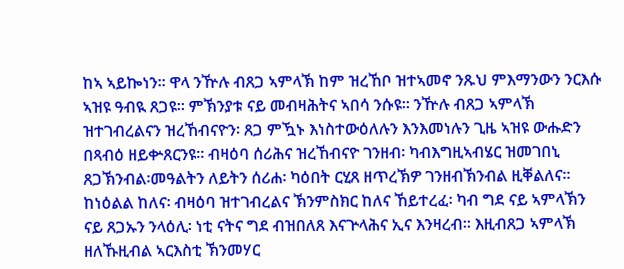ከኣ ኣይኰነን። ዋላ ንዅሉ ብጸጋ ኣምላኽ ከም ዝረኸቦ ዝተኣመኖ ንጹህ ምእማንውን ንርእሱ ኣዝዩ ዓብዪ ጸጋዩ። ምኽንያቱ ናይ መብዛሕትና ኣበሳ ንሱዩ። ንዅሉ ብጸጋ ኣምላኽ ዝተገብረልናን ዝረኸብናዮን፡ ጸጋ ምዃኑ እነስተውዕለሉን እንእመነሉን ጊዜ ኣዝዩ ውሑድን በጻብዕ ዘይቍጸርንዩ። ብዛዕባ ሰሪሕና ዝረኸብናዮ ገንዘብ፡ ካብእግዚኣብሄር ዝመገበኒ ጸጋኽንብል፡መዓልትን ለይትን ሰሪሐ፡ ካዕበት ርሂጸ ዘጥረኽዎ ገንዘብኽንብል ዚቐልለና። ከነዕልል ከለና፡ ብዛዕባ ዝተገብረልና ኽንምስክር ከለና ኸይተረፈ፡ ካብ ግደ ናይ ኣምላኽን ናይ ጸጋኡን ንላዕሊ፡ ነቲ ናትና ግደ ብዝበለጸ እናጕላሕና ኢና እንዛረብ። እዚብጸጋ ኣምላኽ ዘለኹዚብል ኣርእስቲ ኽንመሃር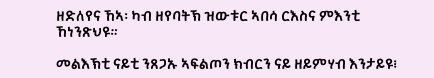ዘድለየና ኸኣ፡ ካብ ዘየባትኽ ዝውቱር ኣበሳ ርእስና ምእንቲ ኸነንጽህዩ።

መልእኽቲ ናይቲ ንጸጋኡ ኣፍልጦን ክብርን ናይ ዘይምሃብ እንታይዩ፧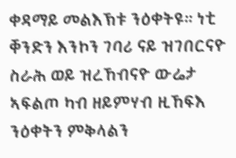ቀዳማይ መልእኽቱ ንዕቀትዩ። ነቲ ቐንድን እንኮን ገባሪ ናይ ዝገበርናዮ ስራሕ ወይ ዝረኸብናዮ ውሬታ ኣፍልጦ ካብ ዘይምሃብ ዚኸፍእ ንዕቀትን ምቅላልን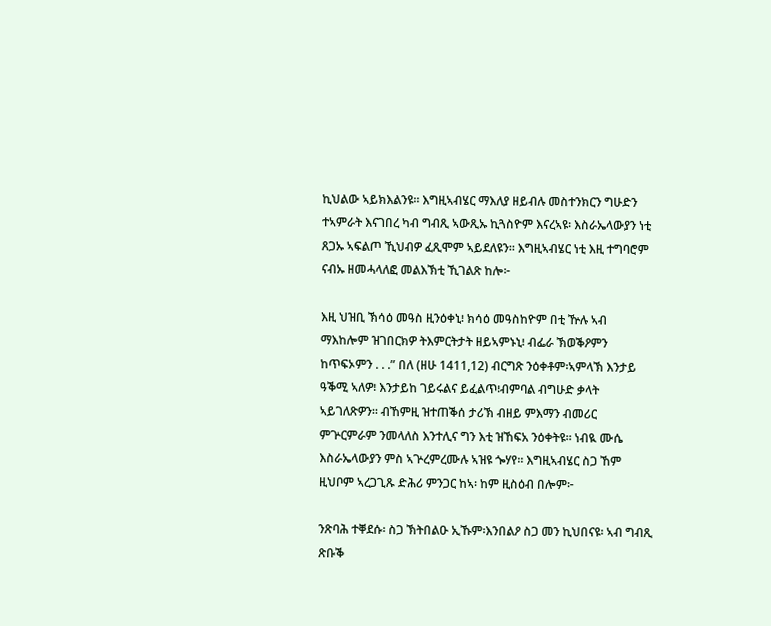ኪህልው ኣይክእልንዩ። እግዚኣብሄር ማእለያ ዘይብሉ መስተንክርን ግሁድን ተኣምራት እናገበረ ካብ ግብጺ ኣውጺኡ ኪጓስዮም እናረኣዩ፡ እስራኤላውያን ነቲ ጸጋኡ ኣፍልጦ ኺህብዎ ፈጺሞም ኣይደለዩን። እግዚኣብሄር ነቲ እዚ ተግባሮም ናብኡ ዘመሓላለፎ መልእኽቲ ኺገልጽ ከሎ፦

እዚ ህዝቢ ኽሳዕ መዓስ ዚንዕቀኒ፧ ክሳዕ መዓስከዮም በቲ ዅሉ ኣብ ማእከሎም ዝገበርክዎ ትእምርትታት ዘይኣምኑኒ፧ ብፌራ ኽወቕዖምን ከጥፍኦምን . . .” በለ (ዘሁ 1411,12) ብርግጽ ንዕቀቶም፡ኣምላኽ እንታይ ዓቕሚ ኣለዎ፧ እንታይከ ገይሩልና ይፈልጥ፧ብምባል ብግሁድ ቃላት ኣይገለጽዎን። ብኸምዚ ዝተጠቕሰ ታሪኽ ብዘይ ምእማን ብመሪር ምጕርምራም ንመላለስ እንተሊና ግን እቲ ዝኸፍአ ንዕቀትዩ። ነብዪ ሙሴ እስራኤላውያን ምስ ኣጕረምረሙሉ ኣዝዩ ጐሃየ። እግዚኣብሄር ስጋ ኸም ዚህቦም ኣረጋጊጹ ድሕሪ ምንጋር ከኣ፡ ከም ዚስዕብ በሎም፦

ንጽባሕ ተቐደሱ፡ ስጋ ኽትበልዑ ኢኹም፡እንበልዖ ስጋ መን ኪህበናዩ፡ ኣብ ግብጺ ጽቡቕ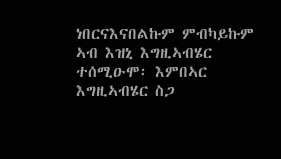ነበርናእናበልኩም ምብካይኩም ኣብ እዝኒ እግዚኣብሄር ተሰሚዑሞ፡ እምበኣር እግዚኣብሄር ስጋ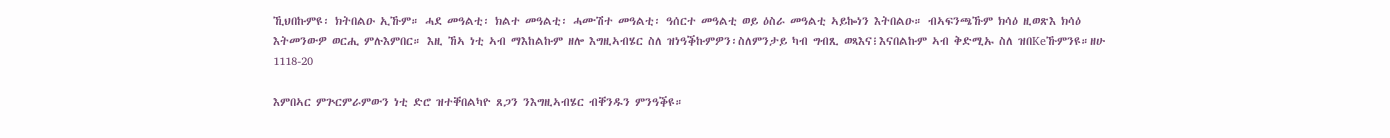ኺህበኩምዩ፡ ክትበልዑ ኢኹም። ሓደ መዓልቲ፡ ክልተ መዓልቲ፡ ሓሙሽተ መዓልቲ፡ ዓሰርተ መዓልቲ ወይ ዕስራ መዓልቲ ኣይኰነን እትበልዑ። ብኣፍንጫኹም ክሳዕ ዚወጽእ ክሳዕ እትመንውዎ ወርሒ ምሉእምበር። እዚ ኸኣ ነቲ ኣብ ማእከልኩም ዘሎ እግዚኣብሄር ስለ ዝነዓቕኩምዎን፡ስለምንታይ ካብ ግብጺ ወጻእና፧እናበልኩም ኣብ ቅድሚኡ ስለ ዝበKeኹምንዩ።ዘሁ 1118-20

እምበኣር ምጕርምራምውን ነቲ ድሮ ዝተቐበልካዮ ጸጋን ንእግዚኣብሄር ብቐንዱን ምንዓቕዩ።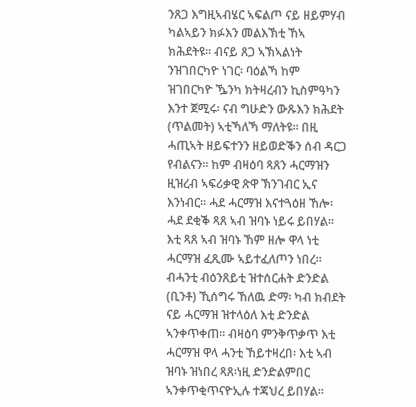ንጸጋ እግዚኣብሄር ኣፍልጦ ናይ ዘይምሃብ ካልኣይን ክፉእን መልእኽቲ ኸኣ ክሕደትዩ። ብናይ ጸጋ ኣኽኣልነት ንዝገበርካዮ ነገር፡ ባዕልኻ ከም ዝገበርካዮ ዄንካ ክትዛረብን ኪስምዓካን እንተ ጀሚሩ፡ ናብ ግሁድን ውጹእን ክሕደት (ጥልመት) ኣቲኻለኻ ማለትዩ። በዚ ሓጢኣት ዘይፍተንን ዘይወድቕን ሰብ ዳርጋ የብልናን። ከም ብዛዕባ ጻጸን ሓርማዝን ዚዝረብ ኣፍሪቃዊ ጽዋ ኽንገብር ኢና እንነብር። ሓደ ሓርማዝ እናተጓዕዘ ኸሎ፡ ሓደ ደቂቕ ጻጸ ኣብ ዝባኑ ነይሩ ይበሃል። እቲ ጻጸ ኣብ ዝባኑ ኸም ዘሎ ዋላ ነቲ ሓርማዝ ፈጺሙ ኣይተፈለጦን ነበረ። ብሓንቲ ብዕንጸይቲ ዝተሰርሐት ድንድል (ቢንቶ) ኺሰግሩ ኸለዉ ድማ፡ ካብ ክብደት ናይ ሓርማዝ ዝተላዕለ እቲ ድንድል ኣንቀጥቀጠ። ብዛዕባ ምንቅጥቃጥ እቲ ሓርማዝ ዋላ ሓንቲ ኸይተዛረበ፡ እቲ ኣብ ዝባኑ ዝነበረ ጻጸ፡ነዚ ድንድልምበር ኣንቀጥቂጥናዮኢሉ ተጃህረ ይበሃል።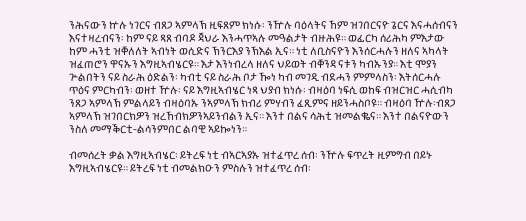ንሕናውን ኵሉ ነገርና ብጸጋ ኣምላኽ ዚፍጸም ክነሱ፡ ንዅሉ ባዕላትና ኸም ዝገበርናዮ ጌርና እናሓሰብናን እናተዛረብናን፡ ከም ናይ ጻጸ ብባዶ ጃህራ እንሓጥኣሉ መዓልታት ብዙሕዩ። ወፊርካ ሰሪሕካ ምእታው ከም ሓንቲ ዝቐለለት ኣብነት ወሲድና ኽንርእያ ንኽእል ኢና። ነቲ ለቢስናዮን እንሰርሓሉን ዘለና ኣካላት ዝፈጠሮን ዋናኡን እግዚኣብሄርዩ። እታ እንነብረላ ዘለና ህይወት ብቐንዳ ናቱን ካብኡንያ። እቲ ሞያን ጕልበትን ናይ ስራሕ ዕድልን፡ ካብቲ ናይ ስራሕ ቦታ ዀነ ካብ መገዲ ብደሓን ምምላስን፡ እትሰርሓሉ ጥዕና ምርካብን፡ ወዘተ ዅሉ፡ ናይ እግዚኣብሄር ነጻ ህያብ ክነሱ፡ ብዛዕባ ነፍሲ ወከፍ ብዝርዝር ሓሲብካ ንጸጋ ኣምላኽ ምልላይን ብዛዕባኡ ንኣምላኽ ክብሪ ምሃብን ፈጺምና ዘይንሓስቦዩ። ብዛዕባ ዅሉ፡ብጸጋ ኣምላኽ ዝገበርክዎን ዝረኸብክዎንኣይንብልን ኢና። እንተ በልና ሳሕቲ ዝመልቈና። እንተ በልናዮውን ንስለ መማቕርቲ-ልሳንምበር ልባዊ ኣይኰነን።

ብመሰረት ቃል እግዚኣብሄር፡ ይትረፍ ነቲ ብኣርኣያኡ ዝተፈጥረ ሰብ፡ ንዅሉ ፍጥረት ዚምግብ በይኑ እግዚኣብሄርዩ። ይትረፍ ነቲ ብመልክዑን ምስሉን ዝተፈጥረ ሰብ፡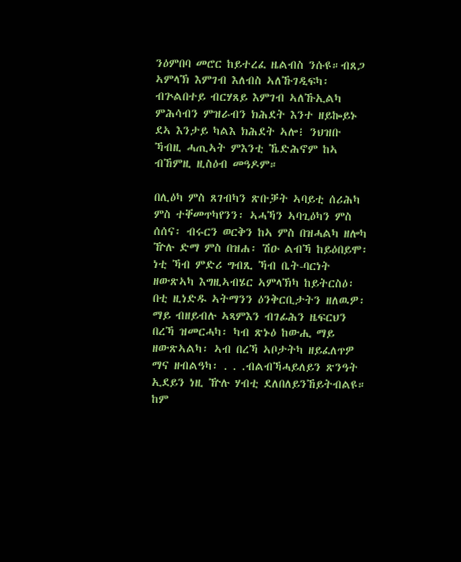ንዕምበባ መሮር ከይተረፈ ዜልብስ ንሱዩ።ብጸጋ ኣምላኽ እምገብ እለብስ ኣለኹገዲፍካ፡ብጕልበተይ ብርሃጸይ እምገብ ኣለኹኢልካ ምሕሳብን ምዝራብን ክሕደት እንተ ዘይኰይኑ ደኣ እንታይ ካልእ ክሕደት ኣሎ፧ ንህዝቡ ኻብዚ ሓጢኣት ምእንቲ ኼድሕኖም ከኣ ብኸምዚ ዚስዕብ መዓዶም።

በሊዕካ ምስ ጸገብካን ጽቡቓት ኣባይቲ ሰሪሕካ ምስ ተቐመጥካየንን፡ ኣሓኻን ኣባጊዕካን ምስ ሰሰና፡ ብሩርን ወርቅን ከኣ ምስ በዝሓልካ ዘሎካ ዅሉ ድማ ምስ በዝሐ፡ ሽዑ ልብኻ ከይዕበይሞ፡ ነቲ ኻብ ምድሪ ግብጺ ኻብ ቤት-ባርነት ዘውጽኣካ እግዚኣብሄር ኣምላኽካ ከይትርስዕ፡ በቲ ዚነድዱ ኣትማንን ዕንቅርቢታትን ዘለዉዎ፡ ማይ ብዘይብሉ ኣጻምእን ብገፊሕን ዜፍርህን በረኻ ዝመርሓካ፡ ካብ ጽኑዕ ከውሒ ማይ ዘውጽኣልካ፡ ኣብ በረኻ ኣቦታትካ ዘይፈለጥዎ ማና ዘብልዓካ፡ . . .ብልብኻሓይለይን ጽንዓት ኢደይን ነዚ ዅሉ ሃብቲ ደለበለይንኸይትብልዩ። ከም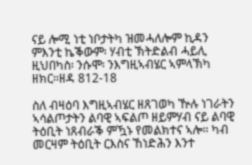ናይ ሎሚ ነቲ ነቦታትካ ዝመሓለሎም ኪዳን ምእንቲ ኬቕውም፡ ሃብቲ ኽትድልብ ሓይሊ ዚህበካስ፡ ንሱሞ፡ ንእግዚኣብሄር ኣምላኽካ ዘክር።ዘዳ 812-18

ስለ ብዛዕባ እግዚኣብሄር ዘጸገወካ ዅሉ ነገራትን ኣሳልጦታትን ልባዊ ኣፍልጦ ዘይምሃብ ናይ ልባዊ ትዕቢት ነጸብራቕ ምዃኑ የመልክተና ኣሎ። ካብ መርዛም ትዕቢት ርእስና ኸነድሕን እንተ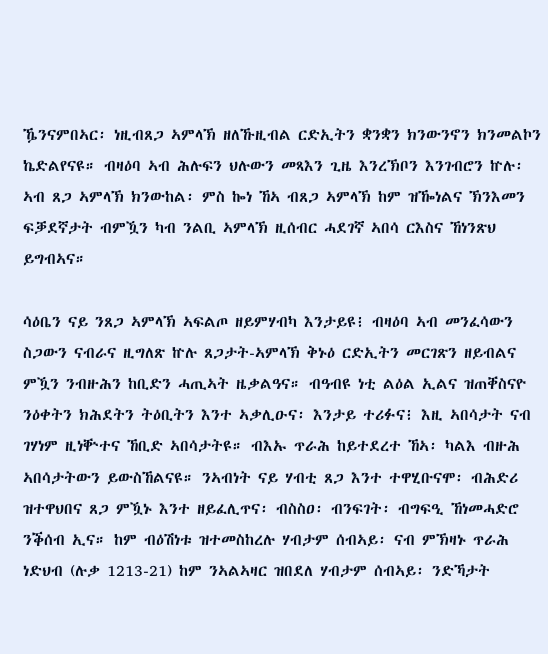ዄንናምበኣር፡ ነዚብጸጋ ኣምላኽ ዘለኹዚብል ርድኢትን ቋንቋን ክንውንኖን ክንመልኮን ኬድልየናዩ። ብዛዕባ ኣብ ሕሉፍን ህሉውን መጻእን ጊዜ እንረኽቦን እንገብሮን ኵሉ፡ ኣብ ጸጋ ኣምላኽ ክንውከል፡ ምስ ኰነ ኸኣ ብጸጋ ኣምላኽ ከም ዝዀነልና ኽንእመን ፍቓደኛታት ብምዃን ካብ ንልቢ ኣምላኽ ዚሰብር ሓደገኛ ኣበሳ ርእስና ኸነንጽህ ይግብኣና።

ሳዕቤን ናይ ንጸጋ ኣምላኽ ኣፍልጦ ዘይምሃብካ እንታይዩ፧ ብዛዕባ ኣብ መንፈሳውን ስጋውን ናብራና ዚግለጽ ኵሉ ጸጋታት-ኣምላኽ ቅኑዕ ርድኢትን መርገጽን ዘይብልና ምዃን ንብዙሕን ከቢድን ሓጢኣት ዜቃልዓና። ብዓብዩ ነቲ ልዕል ኢልና ዝጠቐስናዮ ንዕቀትን ክሕደትን ትዕቢትን እንተ ኣቃሊዑና፡ እንታይ ተሪፉና፧ እዚ ኣበሳታት ናብ ገሃነም ዚነቝተና ኸቢድ ኣበሳታትዩ። ብእኡ ጥራሕ ከይተደረተ ኸኣ፡ ካልእ ብዙሕ ኣበሳታትውን ይውስኸልናዩ። ንኣብነት ናይ ሃብቲ ጸጋ እንተ ተዋሂቡናሞ፡ ብሕድሪ ዝተዋህበና ጸጋ ምዃኑ እንተ ዘይፈሊጥና፡ ብስስዐ፡ ብንፍገት፡ ብግፍዒ ኸነመሓድሮ ንቕሰብ ኢና። ከም ብዕሽነቱ ዝተመስከረሉ ሃብታም ሰብኣይ፡ ናብ ምኽዛኑ ጥራሕ ነድህብ (ሉቃ 1213-21) ከም ንኣልኣዛር ዝበደለ ሃብታም ሰብኣይ፡ ንድኻታት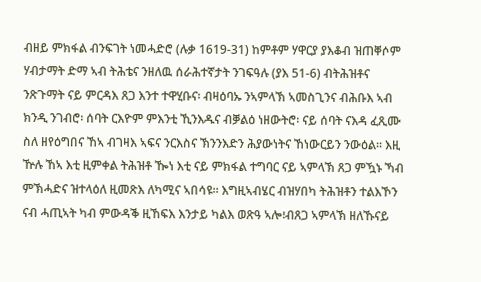ብዘይ ምክፋል ብንፍገት ነመሓድሮ (ሉቃ 1619-31) ከምቶም ሃዋርያ ያእቆብ ዝጠቐሶም ሃብታማት ድማ ኣብ ትሕቴና ንዘለዉ ሰራሕተኛታት ንገፍዓሉ (ያእ 51-6) ብትሕዝቶና ንጽጉማት ናይ ምርዳእ ጸጋ እንተ ተዋሂቡና፡ ብዛዕባኡ ንኣምላኽ ኣመስጊንና ብሕቡእ ኣብ ክንዲ ንገብሮ፡ ሰባት ርእዮም ምእንቲ ኺንእዱና ብቓልዕ ነዘውትሮ፡ ናይ ሰባት ናእዳ ፈጺሙ ስለ ዘየዕግበና ኸኣ ብገዛእ ኣፍና ንርእስና ኽንንእድን ሕያውነትና ኸነውርይን ንውዕል። እዚ ዅሉ ኸኣ እቲ ዚምቀል ትሕዝቶ ዀነ እቲ ናይ ምክፋል ተግባር ናይ ኣምላኽ ጸጋ ምዃኑ ኻብ ምኽሓድና ዝተላዕለ ዚመጽእ ለካሚና ኣበሳዩ። እግዚኣብሄር ብዝሃበካ ትሕዝቶን ተልእኾን ናብ ሓጢኣት ካብ ምውዳቕ ዚኸፍእ እንታይ ካልእ ወጽዓ ኣሎ፧ብጸጋ ኣምላኽ ዘለኹናይ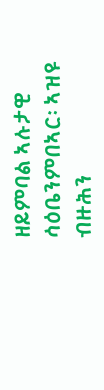ዘይምባል ኣሉታዊ ሳዕቤንምበኣር፡ ኣዝዩ ብዙሕን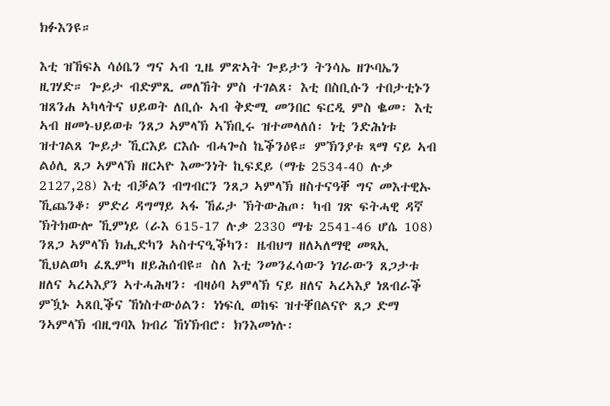ክፉእንዩ።

እቲ ዝኸፍአ ሳዕቤን ግና ኣብ ጊዜ ምጽኣት ጐይታን ትንሳኤ ዘጕባኤን ዚገሃድ። ጐይታ ብድምጺ መለኸት ምስ ተገልጸ፡ እቲ በስቢሱን ተበታቲኑን ዝጸንሐ ኣካላትና ህይወት ለቢሱ ኣብ ቅድሚ መንበር ፍርዲ ምስ ቈመ፡ እቲ ኣብ ዘመነ-ህይወቱ ንጸጋ ኣምላኽ ኣኽቢሩ ዝተመላለሰ፡ ነቲ ንድሕነቱ ዝተገልጸ ጐይታ ኺርእይ ርእሱ ብሓጐስ ኬቕንዕዩ። ምኽንያቱ ጻማ ናይ ኣብ ልዕሊ ጸጋ ኣምላኽ ዘርኣዮ እሙንነት ኪፍደይ (ማቴ 2534-40 ሉቃ 2127,28) እቲ ብቓልን ብግብርን ንጸጋ ኣምላኽ ዘስተናዓቐ ግና መእተዊኡ ኺጨንቆ፡ ምድሪ ዳግማይ ኣፋ ኸፊታ ኽትውሕጦ፡ ካብ ገጽ ፍትሓዊ ዳኛ ኽትክውሎ ኺምነይ (ራእ 615-17 ሉቃ 2330 ማቴ 2541-46 ሆሴ 108) ንጸጋ ኣምላኽ ክሒድካን ኣስተናዒቕካን፡ ዜብህግ ዘለኣለማዊ መጻኢ ኺህልወካ ፈጺምካ ዘይሕሰብዩ። ስለ እቲ ንመንፈሳውን ነገራውን ጸጋታቱ ዘለና ኣረኣእያን ኣተሓሕዛን፡ ብዛዕባ ኣምላኽ ናይ ዘለና ኣረኣእያ ነጸብራቕ ምዃኑ ኣጸቢቕና ኸነስተውዕልን፡ ነነፍሲ ወከፍ ዝተቐበልናዮ ጸጋ ድማ ንኣምላኽ ብዚግባእ ክብሪ ኸነኽብሮ፡ ክንእመነሉ፡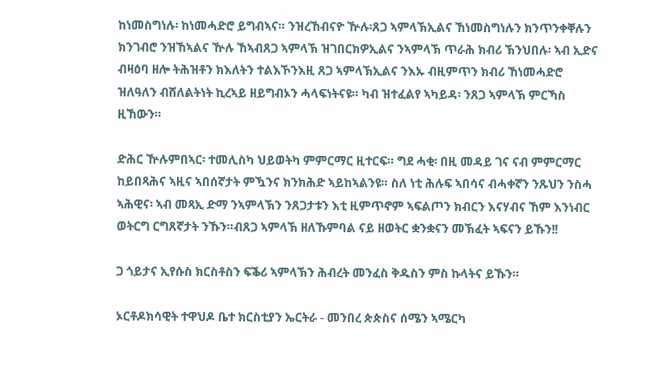ከነመስግነሉ፡ ከነመሓድሮ ይግብኣና። ንዝረኸብናዮ ዅሉ፡ጸጋ ኣምላኽኢልና ኸነመስግነሉን ክንጥንቀቐሉን ክንገብሮ ንዝኸኣልና ዅሉ ኸኣብጸጋ ኣምላኽ ዝገበርክዎኢልና ንኣምላኽ ጥራሕ ክብሪ ኽንህበሉ፡ ኣብ ኢድና ብዛዕባ ዘሎ ትሕዝቶን ክእለትን ተልእኾንእዚ ጸጋ ኣምላኽኢልና ንእኡ ብዚምጥን ክብሪ ኸነመሓድሮ ዝለዓለን ብሸለልትነት ኪረኣይ ዘይግብኦን ሓላፍነትናዩ። ካብ ዝተፈልየ ኣካይዳ፡ ንጸጋ ኣምላኽ ምርኻስ ዚኸውን።

ድሕር ዅሉምበኣር፡ ተመሊስካ ህይወትካ ምምርማር ዚተርፍ። ግደ ሓቂ፡ በዚ መዳይ ገና ናብ ምምርማር ከይበጻሕና ኣዚና ኣበሰኛታት ምዃንና ክንክሕድ ኣይከኣልንዩ። ስለ ነቲ ሕሉፍ ኣበሳና ብሓቀኛን ንጹህን ንስሓ ኣሕዊና፡ ኣብ መጻኢ ድማ ንኣምላኽን ንጸጋታቱን እቲ ዚምጥኖም ኣፍልጦን ክብርን እናሃብና ኸም እንነብር ወትርግ ርግጸኛታት ንኹን።ብጸጋ ኣምላኽ ዘለኹምባል ናይ ዘወትር ቋንቋናን መኽፈት ኣፍናን ይኹን!!

ጋ ጎይታና ኢየሱስ ክርስቶስን ፍቕሪ ኣምላኽን ሕብረት መንፈስ ቅዱስን ምስ ኩላትና ይኹን።

ኦርቶዶክሳዊት ተዋህዶ ቤተ ክርስቲያን ኤርትራ - መንበረ ጵጵስና ሰሜን ኣሜርካ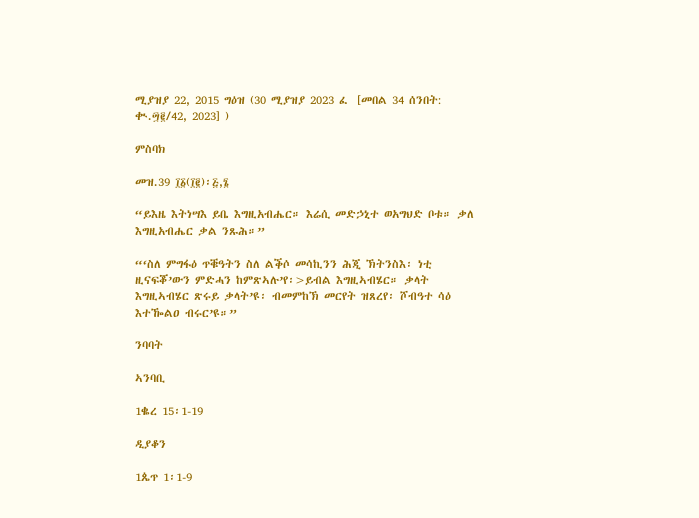ሚያዝያ 22, 2015 ግዕዝ (30 ሚያዝያ 2023 ፈ  [መበል 34 ሰንበት: ቊ.፵፪/42, 2023] )

ምስባክ

መዝ.39 ፲፩(፲፪)፡፭,፮

“ይእዜ እትነሣእ ይቤ እግዚአብሔር። እሬሲ መድኃኒተ ወአግህድ ቦቱ። ቃለ እግዚአብሔር ቃል ንጹሕ።”

“‘ስለ ምግፋዕ ጥቑዓትን ስለ ልቕሶ መሳኪንን ሕጂ ኽትንስእ፡ ነቲ ዚናፍቖ’ውን ምድሓን ከምጽኣሉ’የ፡>ይብል እግዚኣብሄር። ቃላት እግዚኣብሄር ጽሩይ ቃላት’ዩ፡ ብመምከኽ መርየት ዝጸረየ፡ ሾብዓተ ሳዕ እተዀልዐ ብሩር’ዩ።”

ንባባት

ኣንባቢ

1ቈረ 15፡1-19

ዲያቆን

1ጴጥ 1፡1-9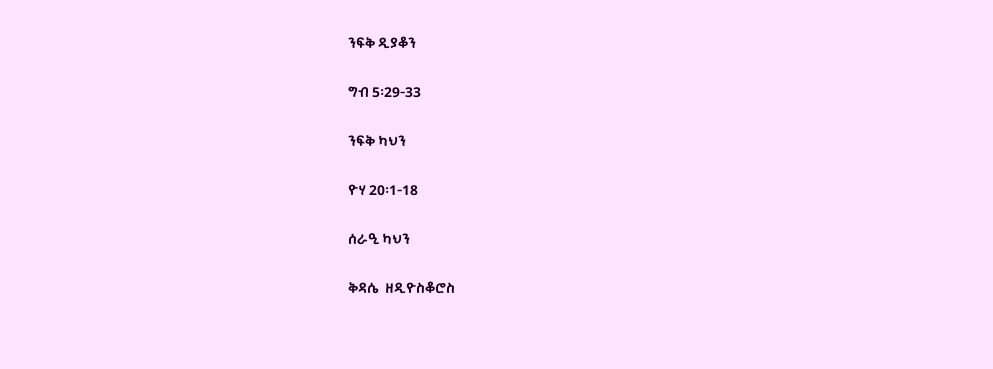ንፍቅ ዲያቆን

ግብ 5፡29-33

ንፍቅ ካህን

ዮሃ 20፡1-18

ሰራዒ ካህን

ቅዳሴ  ዘዲዮስቆሮስ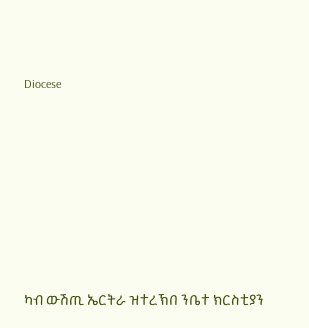Diocese










ካብ ውሽጢ ኤርትራ ዝተረኽበ ንቤተ ክርስቲያን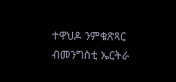ተዋህዶ ንምቁጽጻር ብመንግስቲ ኤርትራ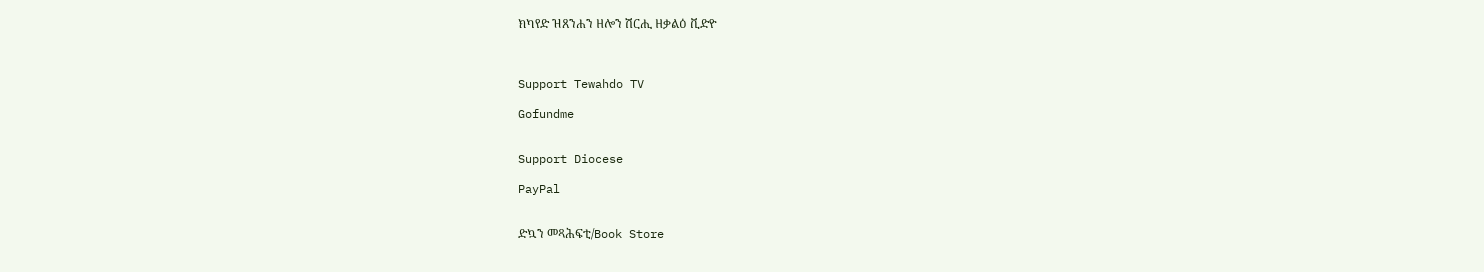ክካየድ ዝጸንሐን ዘሎን ሽርሒ ዘቃልዕ ቪድዮ



Support Tewahdo TV

Gofundme


Support Diocese

PayPal


ድኳን መጻሕፍቲ/Book Store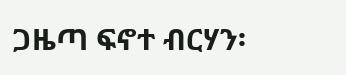ጋዜጣ ፍኖተ ብርሃን፡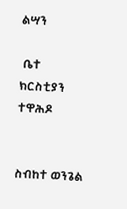ልሣን

 ቤተ ክርስቲያን ተዋሕዶ


ስብከተ ወንጌል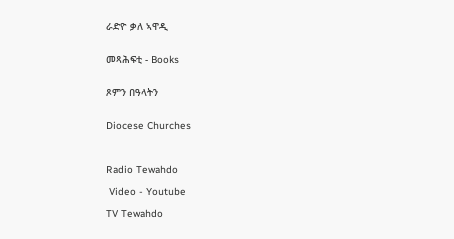ራድዮ ቃለ ኣዋዲ


መጻሕፍቲ - Books


ጾምን በዓላትን


Diocese Churches



Radio Tewahdo

 Video - Youtube

TV Tewahdo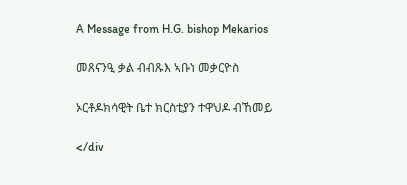A Message from H.G. bishop Mekarios

መጸናንዒ ቃል ብብጹእ ኣቡነ መቃርዮስ

ኦርቶዶክሳዊት ቤተ ክርስቲያን ተዋህዶ ብኸመይ

</div